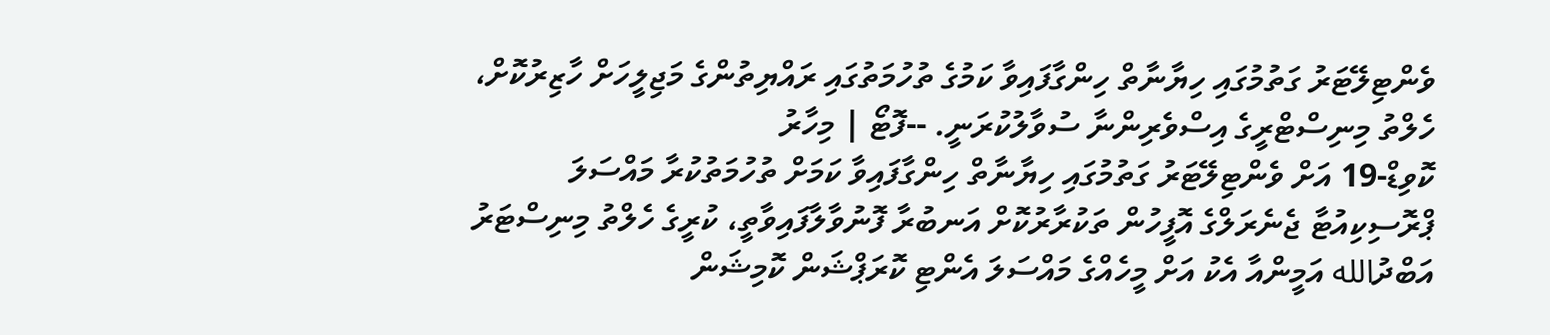ވެންޓިލޭޓަރު ގަތުމުގައި ހިޔާނާތް ހިންގާފައިވާ ކަމުގެ ތުހުމަތުގައި ރައްޔިތުންގެ މަޖިލީހަށް ހާޒިރުކޮށް، ހެލްތު މިނިސްޓްރީގެ އިސްވެރިންނާ ސުވާލުކުރަނީ. --ފޮޓޯ | މިހާރު
ކޮވިޑް-19 އަށް ވެންޓިލޭޓަރު ގަތުމުގައި ހިޔާނާތް ހިންގާފައިވާ ކަމަށް ތުހުމަތުކުރާ މައްސަލަ ޕްރޮސިކިއުޓާ ޖެނެރަލްގެ އޮފީހުން ތަކުރާރުކޮށް އަނބުރާ ފޮނުވާލާފައިވާތީ، ކުރީގެ ހެލްތު މިނިސްޓަރު އަބްދުالله އަމީންއާ އެކު އަށް މީހެއްގެ މައްސަލަ އެންޓި ކޮރަޕްޝަން ކޮމިޝަން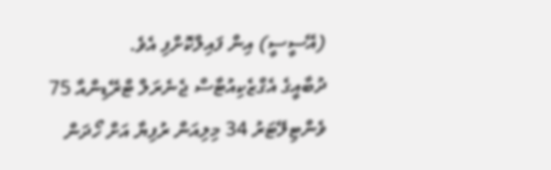(އޭސީސީ) އިން ފައިލްކޮށްފި އެވެ.
ދުބާއީގެ އެގްޒެކިއުޓާސް ޖެނެރަލް ޓްރޭޑިންއާ 75 ވެންޓިލޭޓަރު 34 މިލިއަން ރުފިޔާ އަށް ހޯދަން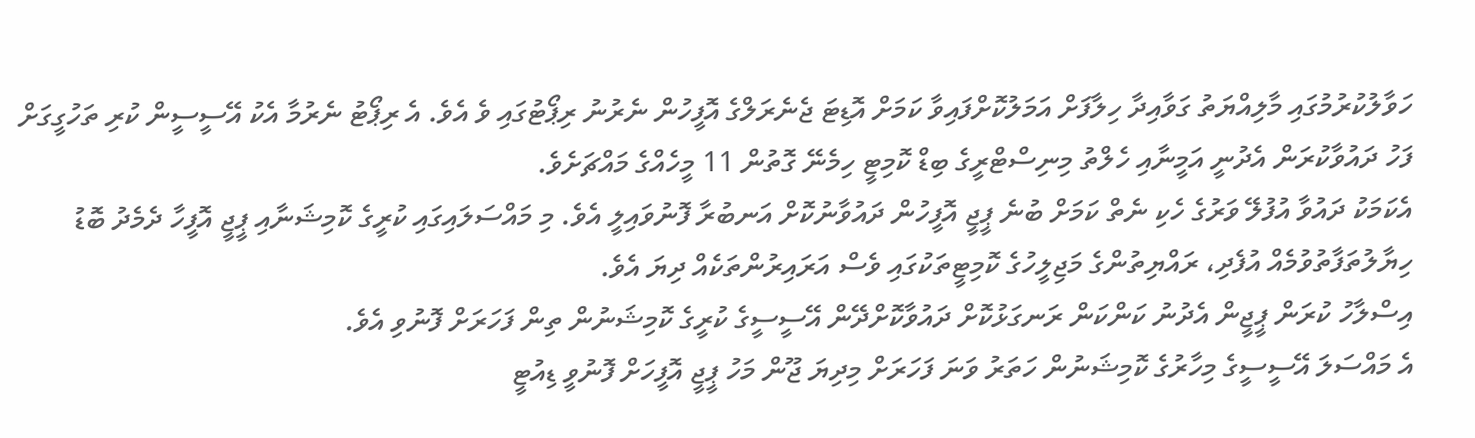ހަވާލުކުރުމުގައި މާލިއްޔަތު ގަވާއިދާ ހިލާފަށް އަމަލުކޮށްފައިވާ ކަމަށް އޮޑިޓަ ޖެނެރަލްގެ އޮފީހުން ނެރުނު ރިޕޯޓުގައި ވެ އެވެ. އެ ރިޕޯޓު ނެރުމާ އެކު އޭސީސީން ކުރި ތަހުގީގަށް ފަހު ދައުވާކުރަން އެދުނީ އަމީނާއި ހެލްތު މިނިސްޓްރީގެ ބިޑް ކޮމިޓީ ހިމެނޭ ގޮތުން 11 މީހެއްގެ މައްޗަށެވެ.
އެކަމަކު ދައުވާ އުފުލޭ ވަރުގެ ހެކި ނެތް ކަމަށް ބުނެ ޕީޖީ އޮފީހުން ދައުވާނުކޮށް އަނބުރާ ފޮނުވައިލީ އެވެ. މި މައްސަލައިގައި ކުރީގެ ކޮމިޝަނާއި ޕީޖީ އޮފީހާ ދެމެދު ބޮޑު ހިޔާލުތަފާތުވުމެއް އުފެދި، ރައްޔިތުންގެ މަޖިލީހުގެ ކޮމިޓީތަކުގައި ވެސް އަރައިރުންތަކެއް ދިޔަ އެވެ.
އިސްލާހު ކުރަން ޕީޖީން އެދުނު ކަންކަން ރަނގަޅުކޮށް ދައުވާކޮށްދޭން އޭސީސީގެ ކުރީގެ ކޮމިޝަނުން ތިން ފަހަރަށް ފޮނުވި އެވެ.
އެ މައްސަލަ އޭސީސީގެ މިހާރުގެ ކޮމިޝަނުން ހަތަރު ވަނަ ފަހަރަށް މިދިޔަ ޖޫން މަހު ޕީޖީ އޮފީހަށް ފޮނުވީ ޑިއުޓީ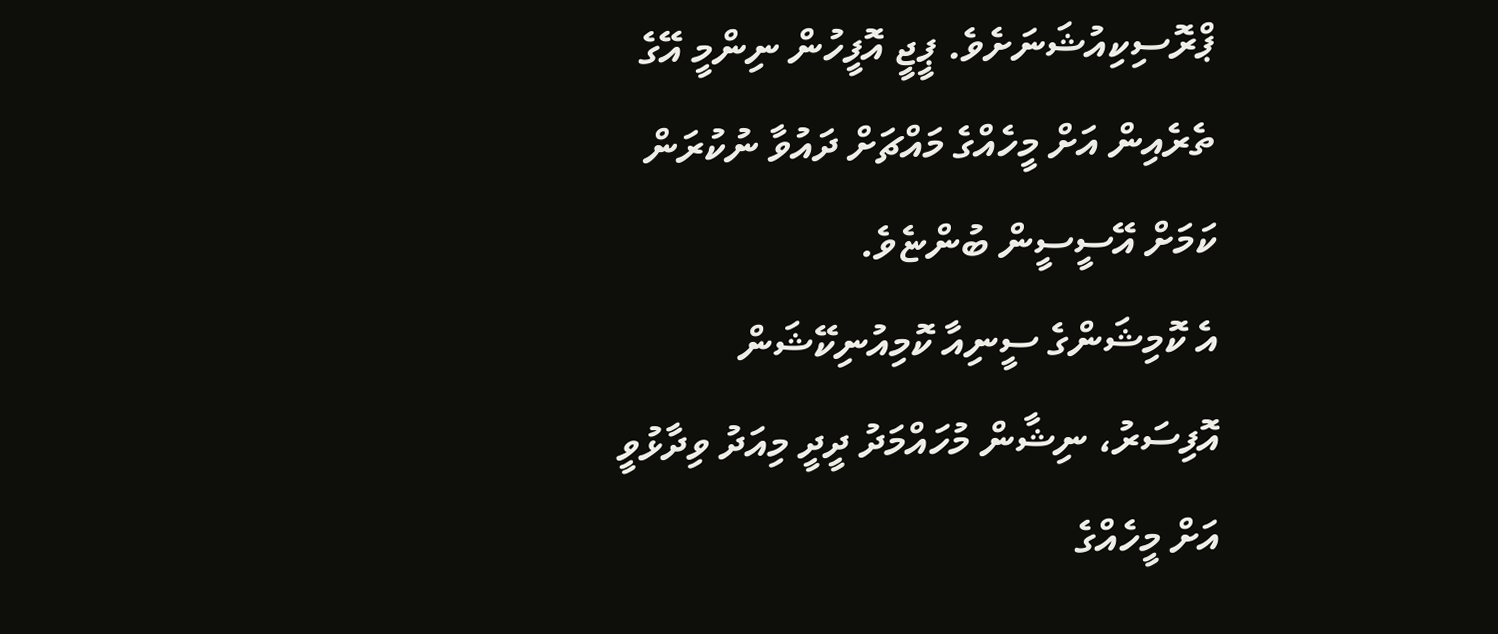ޕްރޮސިކިއުޝަނަށެވެ. ޕީޖީ އޮފީހުން ނިންމީ އޭގެ ތެރެއިން އަށް މީހެއްގެ މައްޗަށް ދައުވާ ނުކުރަން ކަމަށް އޭސީސީން ބުންޏެވެ.
އެ ކޮމިޝަންގެ ސީނިއާ ކޮމިއުނިކޭޝަން އޮފިސަރު، ނިޝާން މުހައްމަދު ދީދީ މިއަދު ވިދާޅުވީ އަށް މީހެއްގެ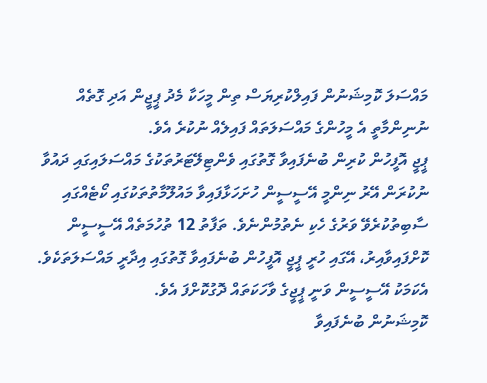މައްސަލަ ކޮމިޝަނުން ފައިލްކުރިޔަސް ތިން މީހަކާ މެދު ޕީޖީން އަދި ގޮތެއް ނުނިންމާތީ އެ މީހުންގެ މައްސަލަތައް ފައިލެއް ނުކުރެ އެވެ.
ޕީޖީ އޮފީހުން ކުރިން ބުނެފައިވާ ގޮތުގައި ވެންޓިލޭޓަރުތަކުގެ މައްސަލައިގައި ދައުވާ ނުކުރަން އޭރު ނިންމީ އޭސީސީން ހުށަހަޅާފައިވާ މައުލޫމާތުތަކުގައި ކޯޓެއްގައި ސާބިތުކުރެވޭ ވަރުގެ ހެކި ނެތުމުންނެވެ. ތަފާތު 12 ތުހުމަތެއް އޭސީސީން ކޮށްފައިވާއިރު، އޭގައި ހުރީ ޕީޖީ އޮފީހުން ބުނެފައިވާ ގޮތުގައި އިދާރީ މައްސަލަތަކެވެ.
އެކަމަކު އޭސީސީން ވަނީ ޕީޖީގެ ވާހަކަތައް ދޮގުކޮށްފަ އެވެ.
ކޮމިޝަނުން ބުނެފައިވާ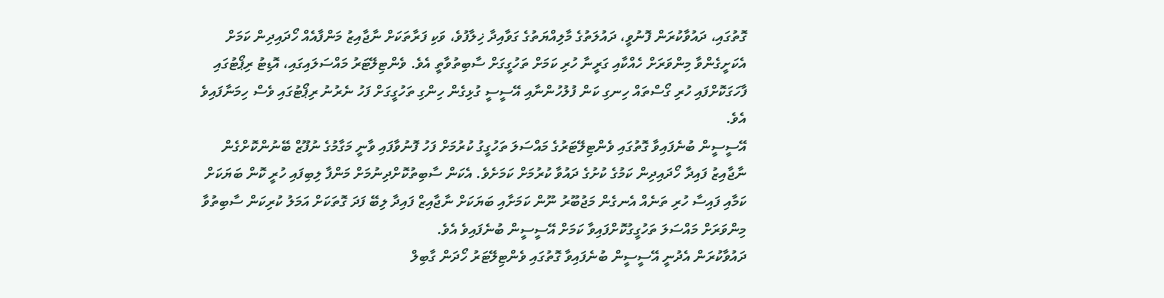ގޮތުގައި، ދައުވާކުރަން ފޮނުވީ، ދައުލަތުގެ މާލިއްޔަތުގެ ގަވާއިދާ ޚިލާފުވެ، ވަކި ފަރާތަކަށް ނާޖާއިޒު މަންފާއެއް ހޯދައިދިން ކަމަށް އެކަށީގެންވާ މިންވަރަށް ހެއްކާއި ގަރީނާ ހުރި ކަމަށް ތަހުގީގަށް ސާބިތުވާތީ އެވެ. ވެންޓިލޭޓަރު މައްސަލައިގައި، އޮޑިޓު ރިޕޯޓުގައި ފާހަގަކޮށްފައި ހުރި ގޯސްތައް ހިނގި ކަން ފުލުހުންނާއި އޭސީސީ ގުޅިގެން ހިންގި ތަހުގީގަށް ފަހު ނެރުނު ރިޕޯޓުގައި ވެސް ހިމަނާފައިވެ އެވެ.
އޭސީސީން ބުނެފައިވާ ގޮތުގައި ވެންޓިލޭޓަރުގެ މައްސަލަ ތަހުގީގު ކުރުމަށް ފަހު ފޮނުވާފައި ވާނީ މަގާމުގެ ނުފޫޒް ބޭނުންކޮށްގެން ނާޖާއިޒު ފައިދާ ހޯދައިދިން ކަމުގެ ކުށުގެ ދައުވާ ކުރުމަށް ކަމަށެވެ. އެކަން ސާބިތުކޮށްދިނުމަށް މަންފާ ލިބިފައި ހުރީ ކޮން ބަޔަކަށް ކަމާއި ފައިސާ ހުރި ތަނެއް އެނގެން މަޖުބޫރު ނޫން ކަމަށާއި ބަޔަކަށް ނާޖާއިޒް ފައިދާ ލިބޭ ފަދަ ގޮތަކަށް އަމަލު ކުރިކަން ސާބިތުވާ މިންވަރަށް މައްސަލަ ތަހުގީގުކޮށްފައިވާ ކަމަށް އޭސީސީން ބުނެފައިވެ އެވެ.
ދައުވާކުރަން އެދުނީ އޭސީސީން ބުނެފައިވާ ގޮތުގައި ވެންޓިލޭޓަރު ހޯދަން ގާބިލް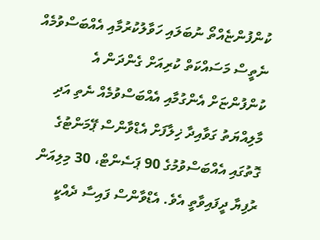ކުންފުންޏެއްތޯ ނުބަލައި ހަވާލުކުރުމާއި އެއްބަސްވުމެއް ނެތީސް މަސައްކަތް ކުރިއަށް ގެންދަން އެ ކުންފުންޏަށް އެންގުމާއި އެއްބަސްވުމެއް ނެތި އަދި މާލިއްޔަތު ގަވާއިދާ ޚިލާފަށް އެޑްވާންސް ޕޭމަންޓުގެ ގޮތުގައި އެއްބަސްވުމުގެ 90 ޕަސެންޓް، 30 މިލިއަން ރުފިޔާ ދީފައިވާތީ އެވެ. އެޑްވާންސް ފައިސާ ދެއްކީ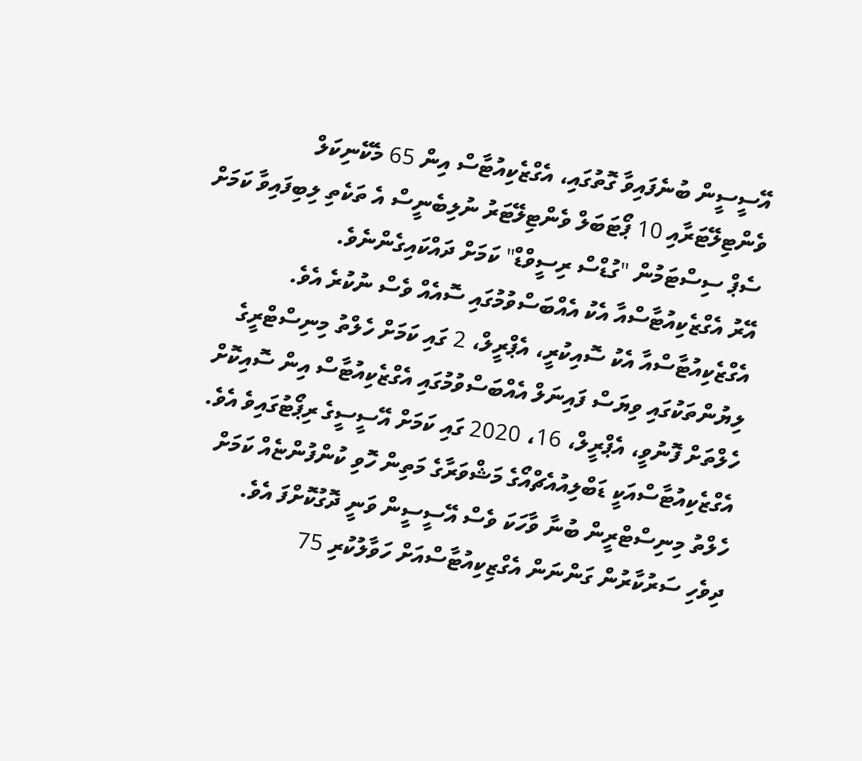އޭސީސީން ބުނެފައިވާ ގޮތުގައި، އެގްޒެކިއުޓާސް އިން 65 މެކޭނިކަލް ވެންޓިލޭޓަރާއި 10 ޕޯޓަބަލް ވެންޓިލޭޓަރު ނުލިބެނީސް އެ ތަކެތި ލިބިފައިވާ ކަމަށް ސެޕް ސިސްޓަމުން "ގުޑްސް ރިސީވްޑް" ކަމަށް ދައްކައިގެންނެވެ.
އޭރު އެގްޒެކިއުޓާސްއާ އެކު އެއްބަސްވުމުގައި ސޮއެއް ވެސް ނުކުރެ އެވެ.
އެގްޒެކިއުޓާސްއާ އެކު ސޮއިކުރީ، އެޕްރީލް، 2 ގައި ކަމަށް ހެލްތު މިނިސްޓްރީގެ ލިޔުންތަކުގައި ވިޔަސް ފައިނަލް އެއްބަސްވުމުގައި އެގްޒެކިއުޓާސް އިން ސޮއިކޮށް ހެލްތަށް ފޮނުވީ، އެޕްރީލް، 16، 2020 ގައި ކަމަށް އޭސީސީގެ ރިޕޯޓުގައިވެ އެވެ. އެގްޒެކިއުޓާސްއަކީ ޑަބްލިއުއެޗްއޯގެ މަޝްވަރާގެ މަތިން ހޮވި ކުންފުންޏެއް ކަމަށް ހެލްތު މިނިސްޓްރީން ބުނާ ވާހަކަ ވެސް އޭސީސީން ވަނީ ދޮގުކޮށްފަ އެވެ.
ދިވެހި ސަރުކާރުން ގަންނަން އެގްޒިކިއުޓާސްއަށް ހަވާލުކުރި 75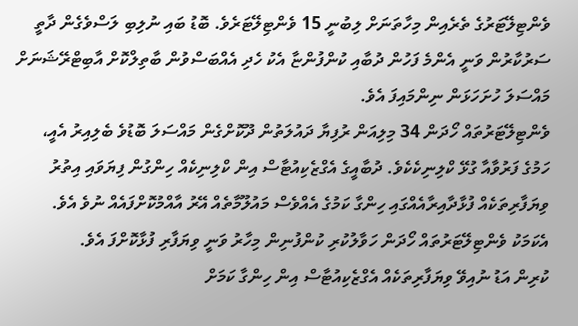ވެންޓިލޭޓަރުގެ ތެރެއިން މިހާތަނަށް ލިބުނީ 15 ވެންޓިލޭޓަރެވެ. ބޮޑު ބައި ނުލިބި ލަސްވެގެން ދާތީ ސަރުކާރުން ވަނީ އެންމެ ފަހުން ދުބާއި ކުންފުންޏާ އެކު ހެދި އެއްބަސްވުން ބާތިލްކޮށް އާބިޓްރޭޝަނަށް މައްސަލަ ހުށަހަޅަން ނިންމައިފަ އެވެ.
ވެންޓިލޭޓަރުތައް ހޯދަން 34 މިލިއަން ރުފިޔާ ދައުލަތުން ދޫކޮށްގެން މައްސަލަ ބޮޑުވެ ބެލިއިރު އެއީ، ހަމުގެ ފަރުވާއާ ގުޅޭ ކްލިނިކެކެވެ. ދުބާއީގެ އެގްޒެކިއުޓާސް އިން ކްލިނިކެއް ހިންގުން ފިޔަވައި އިތުރު ވިޔަފާރިތަކެއް ފުޅާދާއިރާއެއްގައި ހިންގާ ކަމުގެ އެއްވެސް މައުލޫމާތެއް އޭރު އާއްމުކޮށްފައެއް ނުވެ އެވެ.
އެކަމަކު ވެންޓިލޭޓަރުތައް ހޯދަން ހަވާލުކުރި ކުންފުނިން މިހާރު ވަނީ ވިޔަފާރި ފުޅާކޮށްފަ އެވެ.
ކުރިން އަޑު ނުއިވޭ ވިޔަފާރިތަކެއް އެގްޒެކިއުޓާސް އިން ހިންގާ ކަމަށް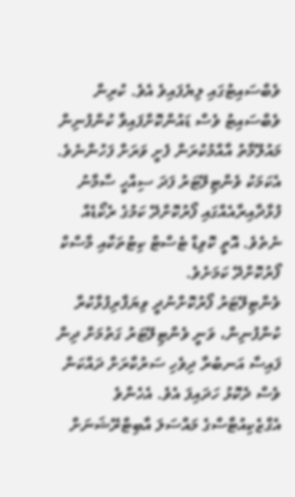ވެބްސައިޓުގައި ލިޔެފައިވެ އެވެ. ކުރިން ވެބްސައިޓު ވެސް ޑައުންކޮށްފައިވާ ކުންފުނިން މައުލޫމާތު އާއްމުކުރަން ފެށީ ވަރަށް ފަހުންނެވެ. އެކަމަކު ވެންޓިލޭޓަރު ފަދަ ސިއްހީ ސާމާނު ފުޅާދާއިރާއެއްގައި ފޯރުކޮށްދޭ ކަމުގެ ރެކޯޑެއް ނެތެވެ. އޮތީ ކޮވިޑް ޓެސްޓް ކިޓުތަކާއި މާސްކް ފޯރުކޮށްދޭ ކަމަށެވެ.
ވެންޓިލޭޓަރު ފޯރުކޮށްނުދީ ވިޔަފާރިފުޅާކުރާ ކުންފުނިން، ވަނީ ވެންޓިލޭޓަރު ގަތުމަށް ދިން ފައިސާ އަނބުރާ ދިވެހި ސަރުކާރަށް ދައްކަން ވެސް ދެކޮޅު ހަދައިފަ އެވެ. އެހެންވެ އެގްޒެކިއުޓާސްގެ މައްސަލަ އާބިޓްރޭޝަނަށް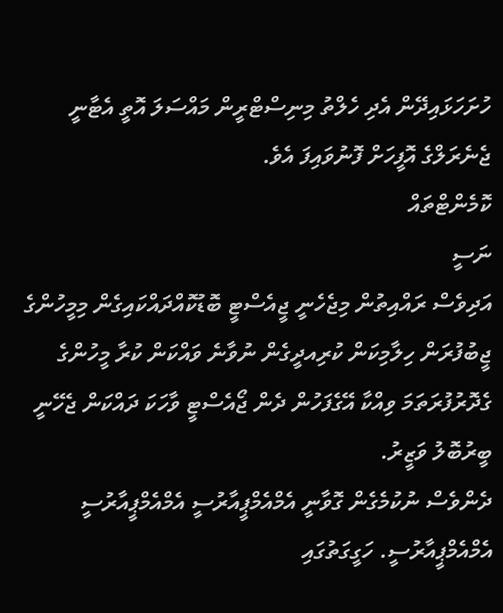ހުށަހަޅައިދޭން އެދި ހެލްތު މިނިސްޓްރީން މައްސަލަ އޮތީ އެޓާނީ ޖެނެރަލްގެ އޮފީހަށް ފޮނުވައިފަ އެވެ.
ކޮމެންޓްތައް
ނަސީ
އަދިވެސް ރައްއިތުން މިޖެހެނީ ޖީއެސްޓީ ބޮޑުކޮއްދައްކައިގެން މިމީހުންގެ ޖީބުފުރަން ހިލާމިކަން ކުރިއދީގެން ނުވާނެ ވައްކަން ކުރާ މީހުންގެ ގެދޮރުފުރަތަމަ ވިއްކާ އޭގެފަހުން ދެން ޖޯއެސްޓީ ވާހަކަ ދައްކަން ޖެހޭނީ
ބީރުބޮލު ވަޒީރު.
ދެންވެސް ނުކުމެގެން ގޮވާނީ އެމްއެމްޕީއާރުސީ އެމްއެމްޕީއާރުސީ އެމްއެމްޕީއާރުސީ. ހަގީގަތުގައި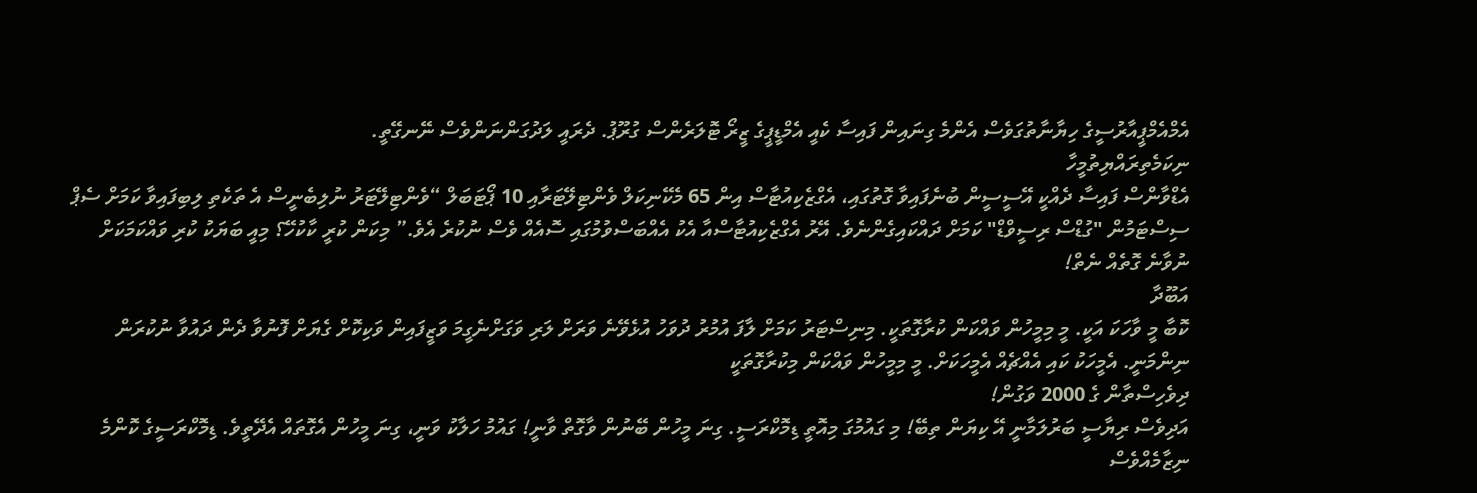އެމްއެމްޕީއާރުސީގެ ހިޔާނާތުގަވެސް އެންމެ ގިނައިން ފައިސާ ކެއީ އެމްޑީޕީގެ ޒީރޯ ޓޮލަރެންސް ގުރޫޕު. ދެރައީ ލަދުގަންނަންވެސް ނޭނގޭތީ.
ނިކަމެތިރައްޔިތުމީހާ
އެޑްވާންސް ފައިސާ ދެއްކީ އޭސީސީން ބުނެފައިވާ ގޮތުގައި، އެގްޒެކިއުޓާސް އިން 65 މެކޭނިކަލް ވެންޓިލޭޓަރާއި 10 ޕޯޓަބަލް “ވެންޓިލޭޓަރު ނުލިބެނީސް އެ ތަކެތި ލިބިފައިވާ ކަމަށް ސެޕް ސިސްޓަމުން "ގުޑްސް ރިސީވްޑް" ކަމަށް ދައްކައިގެންނެވެ. އޭރު އެގްޒެކިއުޓާސްއާ އެކު އެއްބަސްވުމުގައި ސޮއެއް ވެސް ނުކުރެ އެވެ.” މިކަން ކުރީ ކާކުހޭ؟ މިއީ ބަޔަކު ކުރި ވައްކަމަކަށް ނުވާނެ ގޮތެއް ނެތް!
އަބޫދާ
ކޮބާ މީ ވާހަކަ އަކީ. މީ މިމީހުން ވައްކަން ކުރާގޮތަކީ. މިނިސްޓަރު ކަމަށް ލާފަ އުމުރު ދުވަހު އުޅެވޭނެ ވަރަށް ލަރި ވަގަށްނެގީމަ ވަޒީފައިން ވަކިކޮށް ގެޔަށް ފޮނުވާ ދެން ދައުވާ ނުކުރަން ނިންމަނީ. އެމީހަކު ކައި އެއްޗެއް އެމީހަކަށް. މީ މިމީހުން ވައްކަން މިކުރާގޮތަކީ
ދިވެހިސްތާން ގެ 2000 ވަގުން!
އަދިވެސް ރިޔާސީ ބަރުލަމާނީ އޭ ކިޔަން ތިބޭ! މި ގައުމުގަ މިއޮތީ ޑިމޮކްރަސީ. ގިނަ މީހުން ބޭނުން ވާގޮތް ވާނީ! ގައުމު ހަލާކު ވަނީ، ގިނަ މީހުން އެގޮތައް އެދޭތީވެ. ޑިމޮކްރަސީގެ ކޮންމެ ނިޒާމެއްވެސް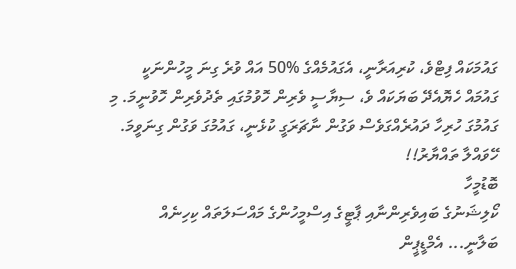ގައުމަކައް ފިޓްވެ، ކުރިއަރާނީ، އެގައުމެއްގެ %50 އައް ވުރެ ގިނަ މީހުންނަކީ ގައުމައް ހެޔޮއެދޭ ބަޔަކައް ވެ، ސިޔާސީ ވެރިން ހޮވުމުގައި ތެދުވެރިން ހޮވުނީމަ. މި ގައުމުގަ ހުރިހާ ދައުރެއްގަވެސް ވަގުން ނާޗަރަގީ ކުޅެނީ، ގައުމުގަ ވަގުން ގިނަވީމަ. ހޭވައްލާ ތައްޔާރު!!
ބޮޑުމީހާ
ކޯލިޝަނުގެ ބައިވެރިންނާއި ޕާޓީގެ އިސްމީހުންގެ މައްސަލަތައް ކިހިނެއް ބަލާނީ... އެމްޑީޕީން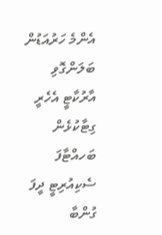އެންމެ ހަރުއަޑުން ބަލަންގޮވި އާރުކާޓީ އެހެރީ ގިޓާކުޅެން ބަހއްޓާފަ ސެކިއުރިޓީ ދީފަ
ގުންބާ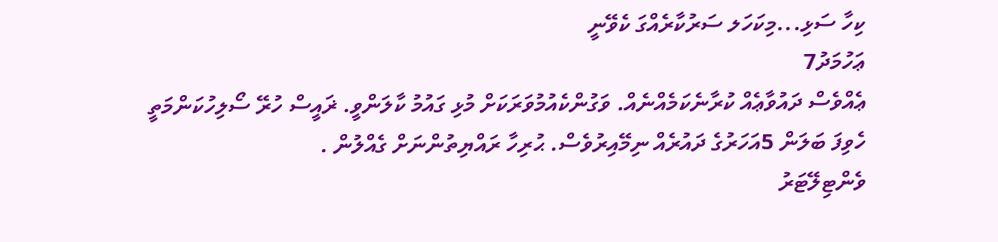ކިހާ ސަޅި...މިކަހަލ ސަރުކާރެއްގަ ކެވޭނީ
ޢަހުމަދު7
ޢެއްވެސް ދައުވާޢެއް ކުރާނެކަމެއްނެއް. ވަގުންކެއުމުވަރަކަށް މުޅި ގައުމު ކާލަންވީ. ޜައީސް ހުރޭ ސޯލިހުކަންމަތީ ހެވިފަ ބަލަން 5އަހަރުގެ ދައުރެއް ނިމޭއިރުވެސް. ޙުރިހާ ރައްޔިތުންނަށް ގެއްލުން .
ވެންޓިލޭޓަރު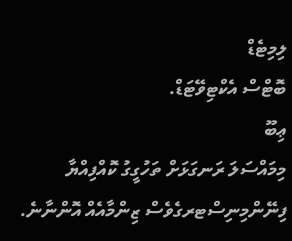ލިމިޓެޑް
ބޮޓްސް އެކްޓިވޭޓަޑް.
ޢިބޫ
މިމައްސަލަ ރަނގަޅަށް ތަހުގީގު ކޮއްފިއްޔާ ފިނޭންމިނިސްޓރގެވެސް ޒިންމާއެއް އޮންނާނެ.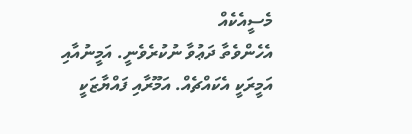މެސީއެކެއް
އެހެންވެތާ ދަޢުވާ ނުކުރެވެނީ. އަމީނުއާއި އަމީރަކީ އެކައްޗެއް. އަމޫރާއި ފައްޔާޒަކީ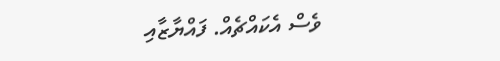ވެސް އެކައްޗެއް. ފައްޔާޒާއި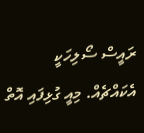ރައީސް ސޯލިހަކީ އެކައްޗެއް. މިއީ ގުޅިފައި އޮތް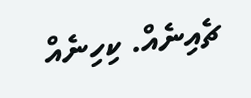ޗެއިނެއް. ކިހިނެއް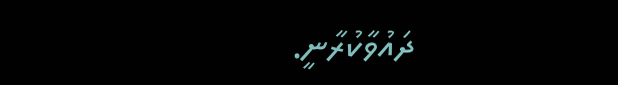ދައުވާކުރާނީ.